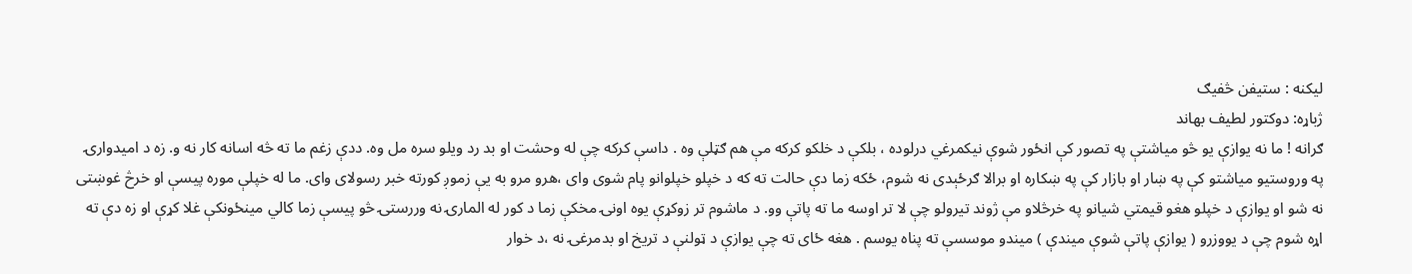لیکنه : ستیفن څفیګ
ژباړه: دوکتور لطیف بهاند
ګرانه ! ما نه يوازې يو څو مياشتې په تصور كې انځور شوې نيكمرغي درلوده ، بلكې د خلكو كركه مې هم ګټلې وه . داسې كركه چې له وحشت او بد رد ويلو سره مل وه. ددې زغم ما ته څه اسانه كار نه و. زه د اميدوارۍ په وروستيو مياشتو كې په ښار او بازار كې په ښكاره او برالا ګرځېدى نه شوم، ځكه زما دې حالت ته كه د خپلو خپلوانو پام شوى واى ،هرو مرو به يې زموږ كورته خبر رسولاى واى. ما له خپلې موره پيسې او خرڅ غوښتى نه شو او يوازې د خپلو هغو قيمتي شيانو په خرڅلاو مې ژوند تيرولو چې لا تر اوسه ما ته پاتې وو. د ماشوم تر زوكړې يوه اونۍ مخكې زما د كور له المارۍ نه وررستۍ څو پيسې زما كالي مينځونكې غلا كړې او زه دې ته اړه شوم چې د يووزرو ( يوازې پاتې شوې ميندې ) ميندو موسسې ته پناه يوسم . هغه ځاى ته چې يوازې د ټولنې د تريخ او بدمرغۍ نه ،د خوار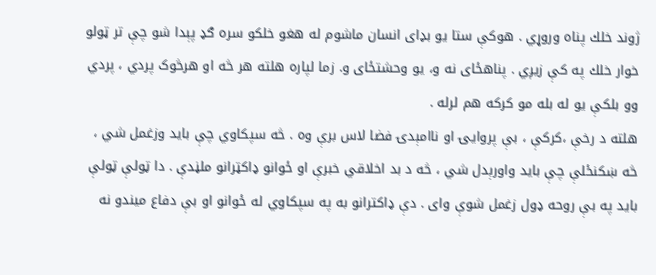ژوند خلك پناه وروړي . هوكې ستا يو بډاى انسان ماشوم له هغو خلكو سره ګډ پېدا شو چې تر ټولو خوار خلك په كې زيږي . پناهځای نه و، يو وحشتځاى و. زما لپاره هلته هر څه او هرڅوک پردي ، پردي وو بلكې يو له بله مو كركه هم لرله .
هلته د رخې ،كركې ، بې پروايۍ او ناامېدۍ فضا لاس برې وه . څه سپكاوي چې بايد وزغمل شي ، څه ښكنځلې چې بايد واورېدل شي ، څه د بد اخلاقي خبرې او ځوانو ډاكټرانو ملڼدې . دا ټولې ټولې بايد په بې روحه ډول زغمل شوې واى . دې ډاكترانو به په سپکاوي له ځوانو او بې دفاع ميندو نه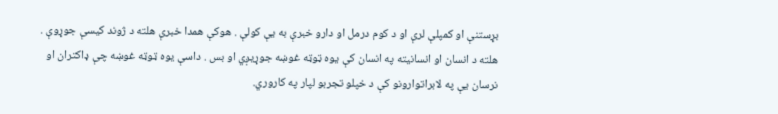بړستنې او كمپلې لرې او د كوم درمل او دارو خبرې به يې كولې . هوكې همدا خبرې هلته د ژوند كيسې جوړوې . هلته د انسان او انسانيته په انسان كې يوه ټوټه غوښه جوړيږي او بس . داسې يوه ټوټه غوښه چې ډاكتران او نرسان يې په لابراتوارونو كې د خپلو تجربو لپار په كاروري.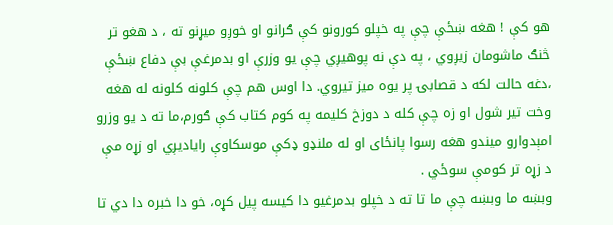هو كې ! هغه ښځې چې په خپلو كورونو كې ګرانو او خوږو ميړنو ته ، د هغو تر څنګ ماشومان زيږوي ، په دې نه پوهيږي چې يو وزرې او بدمرغې بې دفاع ښځې ،دغه حالت لکه د قصابۍ پر يوه ميز تيروي. دا اوس هم چې كلونه كلونه له هغه وخت تير شول او زه چې كله د دوزخ كليمه په كوم كتاب كې ګورم،ما ته د يو وزرو امېدوارو ميندو هغه رسوا پانځای او له ملنډو ډكې موسكاوې راياديږي او زړه مې د زړه تر كومې سوځي .
وبښه ما وبښه چې ما تا ته د خپلو بدمرغيو دا كيسه پيل كړه، خو دا خبره دا دي تا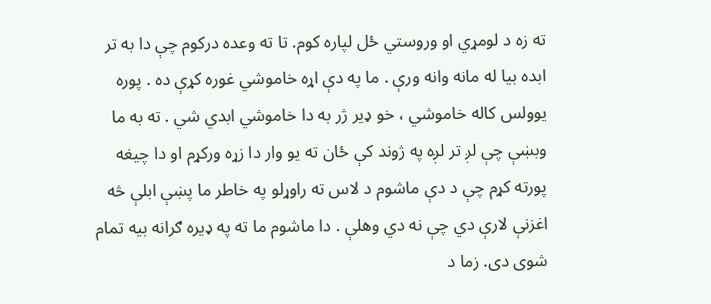ته زه د لومړي او وروستي ځل لپاره كوم. تا ته وعده دركوم چې دا به تر ابده بيا له مانه وانه ورې . ما په دې اړه خاموشي غوره كړې ده . پوره يوولس كاله خاموشي ، خو ډير ژر به دا خاموشي ابدي شي . ته به ما وبښې چې لږ تر لږه په ژوند كې ځان ته يو وار دا زړه وركړم او دا چيغه پورته كړم چې د دې ماشوم د لاس ته راوړلو په خاطر ما پښې ابلې څه اغزنې لارې دي چې نه دي وهلې . دا ماشوم ما ته په ډيره ګرانه بيه تمام شوى دى. زما د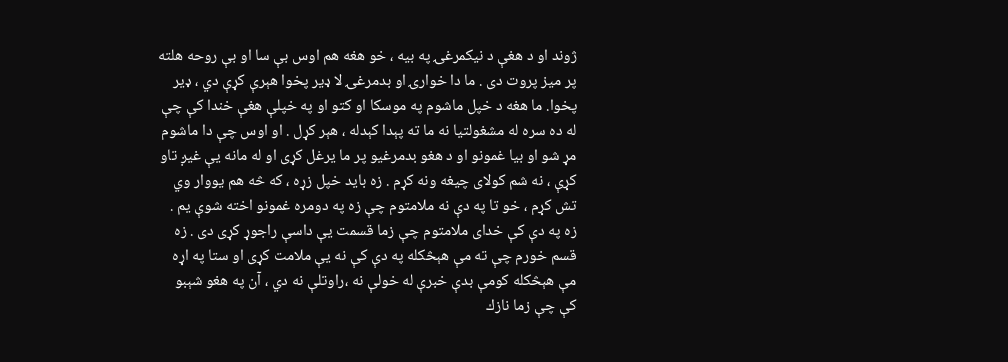ژوند او د هغې د نيكمرغۍ په بيه ، خو هغه هم اوس بې سا او بې روحه هلته پر ميز پروت دى . ما دا خوارۍ او بدمرغۍ لا ډير پخوا هېرې كړې دي ، ډير پخوا. ما هغه د خپل ماشوم په موسكا او كتو او په خپلې هغې خندا كې چې له ده سره له مشغولتيا نه ما ته پېدا كېدله ، هېر كړل . او اوس چې دا ماشوم مړ شو او بيا غمونو او د هغو بدمرغيو پر ما يرغل كړى او له مانه يې غيږ تاو كړې ، نه شم كولاى چيغه ونه كړم . زه بايد خپل زړه ، كه څه هم يووار وي تش كړم ، خو تا په دې نه ملامتوم چې زه په دومره غمونو اخته شوې يم . زه په دې كې خداى ملامتوم چې زما قسمت يې داسې راجوړ كړى دى . زه قسم خورم چې ته مې هېڅكله په دې كې نه يې ملامت كړى او ستا په اړه مې هېڅكله كومې بدې خبرې له خولې نه ،راوتلې نه دي ، آن په هغو شېبو كې چې زما نازك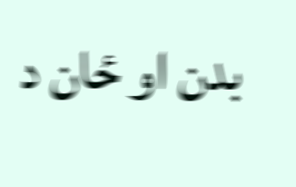بدن او ځان د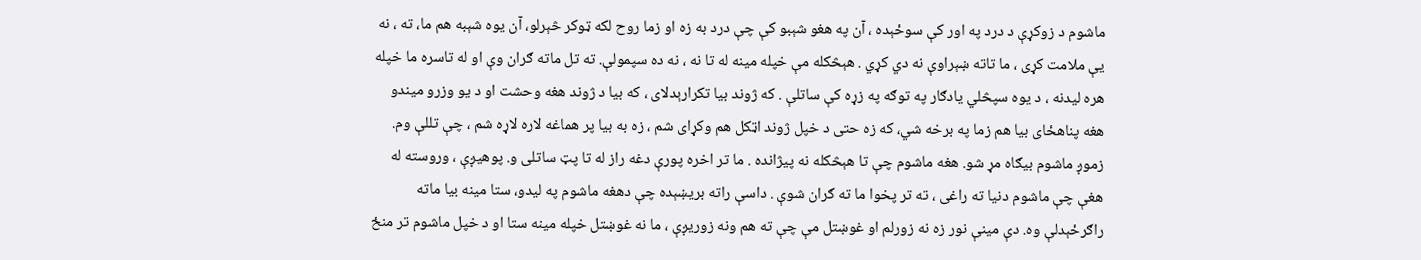ماشوم د زوكړې د درد په اور كې سوځېده ، آن په هغو شېبو كې چې درد به زه او زما روح لكه ټوكر څېرلو، آن يوه شېبه هم ما، ته ، نه يې ملامت كړى ، ما تاته ښېراوې نه دي كړي . هېڅكله مې خپله مينه له تا نه ، نه ده سپمولې. ته تل ماته ګران وې او له تاسره ما خپله هره ليدنه ، د يوه سپڅلي يادګار په توګه په زړه كې ساتلې . كه ژوند بيا تكرارېدلای ، كه بيا د ژوند هغه وحشت او د يو وزرو ميندو هغه پناهځاى بيا هم زما په برخه شي، كه زه حتى د خپل ژوند اټكل هم وكړاى شم ، زه به بيا پر هماغه لاره لاړه شم ، چې تللې وم.
زموږ ماشوم بيګاه مړ شو. هغه ماشوم چې تا هېڅكله نه پيژانده . ما تر اخره پورې دغه راز له تا پټ ساتلى و. پوهيږې ، وروسته له هغې چې ماشوم دنيا ته راغى ، ته تر پخوا ما ته ګران شوې . داسې راته بريښېده چې دهغه ماشوم په ليدو، ستا مينه بيا ماته راګرځېدلې وه. دې مينې نور زه نه زورلم او غوښتل مې چې ته هم ونه زوريږې ، ما نه غوښتل خپله مينه ستا او د خپل ماشوم تر منځ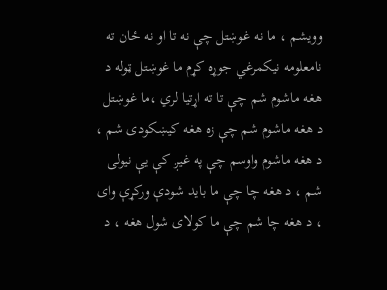وويشم ، ما نه غوښتل چې نه تا او نه ځان ته نامعلومه نيكمرغي جوړه كړم ما غوښتل ټوله د هغه ماشوم شم چې تا ته اړتيا لري ،ما غوښتل د هغه ماشوم شم چې زه هغه كيښكودى شم ، د هغه ماشوم واوسم چې په غيږ كې يې نيولى شم ، د هغه چا چې ما بايد شودې وركړې واى ، د هغه چا شم چې ما كولاى شول هغه ، د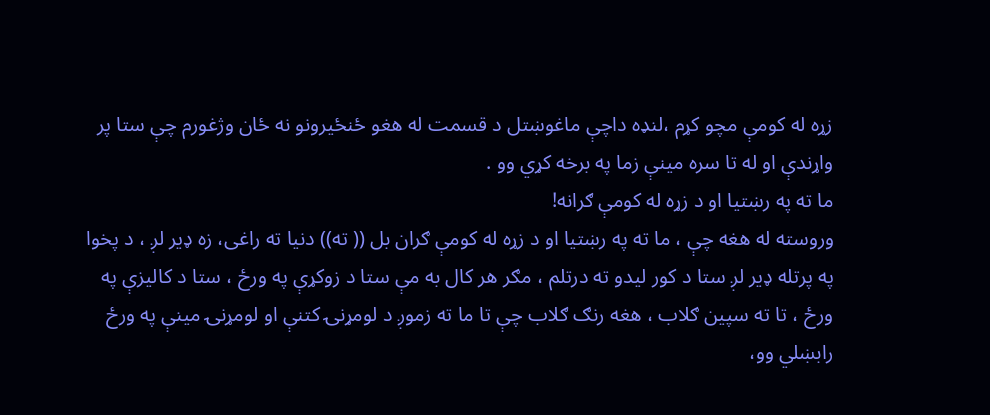زړه له كومې مچو كړم ،لنډه داچې ماغوښتل د قسمت له هغو ځنځيرونو نه ځان وژغورم چې ستا پر واړندې او له تا سره مينې زما په برخه كړي وو .
ما ته په رښتيا او د زړه له كومې ګرانه!
وروسته له هغه چې ، ما ته په رښتيا او د زړه له كومې ګران بل (( ته)) دنيا ته راغى، زه ډير لږ ، د پخوا په پرتله ډير لږ ستا د كور ليدو ته درتلم ، مګر هر كال به مې ستا د زوكړې په ورځ ، ستا د كاليزې په ورځ ، تا ته سپين ګلاب ، هغه رنګ ګلاب چې تا ما ته زموږ د لومړنۍ كتنې او لومړنۍ مينې په ورځ رابښلي وو،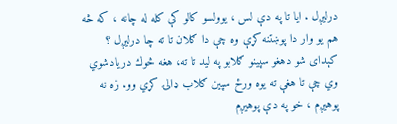درليږل . ايا تا په دې لس ، يوولسو كالو كې كله له چانه ، كه څه هم يو وار دا پوښتنه كړې وه چې دا ګلان تا ته چا درليږل ؟
کېدای شو دهغو سپينو ګلابو په ليد تا ته، هغه څوك دريادشوي وي چې تا هغې ته يوه ورځ سپين ګلاب ډالۍ كړي وو. زه نه پوهيږم ، خو په دې پوهيږم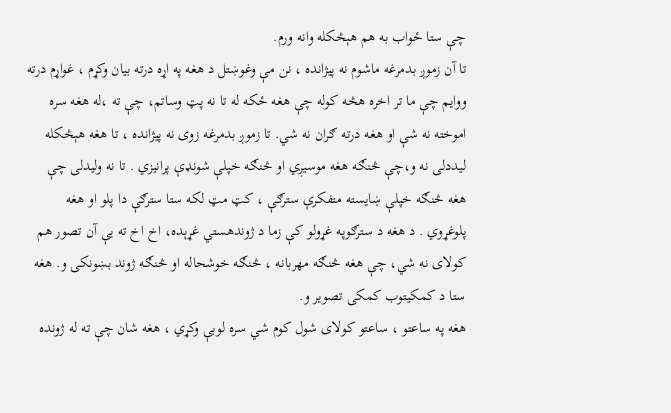چې ستا ځواب به هم هېڅكله وانه ورم.
تا آن زموږ بدمرغه ماشوم نه پيژانده ، نن مې وغوښتل د هغه په اړه درته بيان وكړم ، غواړم درته ووايم چې ما تر اخره هڅه كوله چې هغه ځکه له تا نه پټ وساتم، چې ته ،له هغه سره اموخته نه شې او هغه درته ګران نه شي. تا زموږ بدمرغه زوى نه پيژانده ، تا هغه هېڅكله ليددلی نه و،چې څنګه هغه موسيږي او څنګه خپلې شونډې پرانيزي . تا نه وليدلى چې هغه څنګه خپلې ښايسته متفكرې سترګې ، کټ مټ لكه ستا سترګې دا پلو او هغه پلوغړوي . د هغه د سترګوپه غړولو كې زما د ژوندهستي غړېده، اخ اخ ته يې آن تصور هم كولاى نه شي، چې هغه څنګه مهربانه ، څنګه خوشحاله او څنګه ژوند بښونكى و. هغه ستا د كمكيتوب كمكى تصوير و.
هغه په ساعتو ، ساعتو كولاى شول كوم شي سره لوبې وكړي ، هغه شان چې ته له ژونده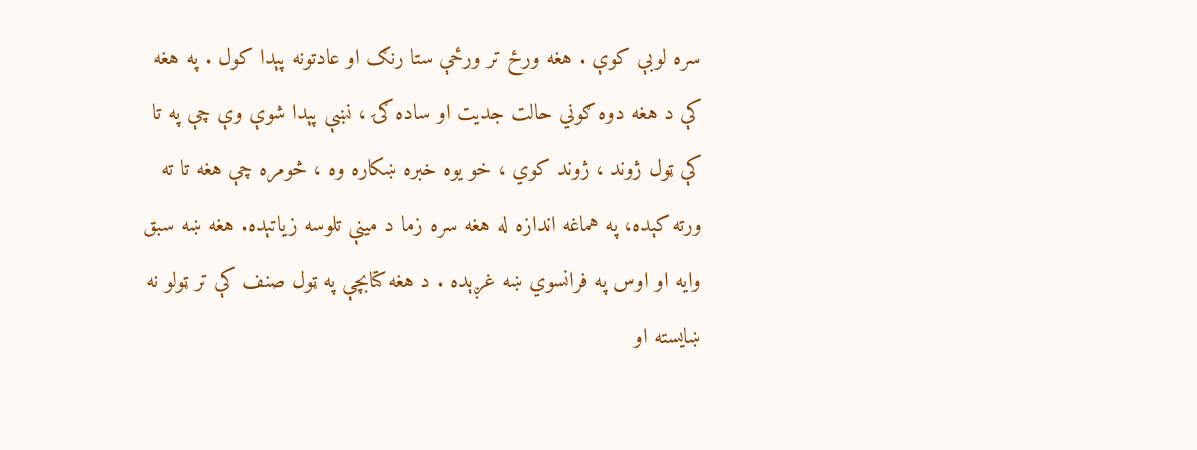سره لوبې كوې . هغه ورځ تر ورځې ستا رنګ او عادتونه پېدا كول . په هغه كې د هغه دوه ګوني حالت جديت او ساده ګۍ ، نښې پېدا شوې وې چې په تا كې ټول ژوند ، ژوند كوي ، خو يوه خبره ښكاره وه ، څومره چې هغه تا ته ورته كېده، په هماغه اندازه له هغه سره زما د مينې تلوسه زياتېده. هغه ښه سبق وايه او اوس په فرانسوي ښه غږېده . د هغه كتابچې په ټول صنف كې تر ټولو نه ښايسته او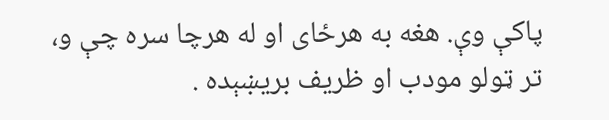پاكې وې. هغه به هرځاى او له هرچا سره چې و، تر ټولو مودب او ظريف بريښېده .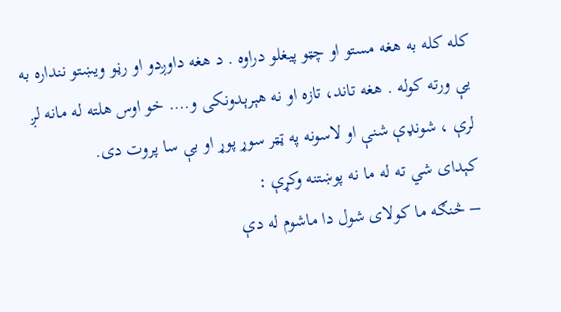كله كله به هغه مستو او چټو پيغلو دراوه . د هغه داوږدو او رڼو ويښتو ننداره به يې ورته كوله . هغه تاند، تازه او نه هېرېدونكى و…. خو اوس هلته له مانه لږ لرې ، شونډې شنې او لاسونه په ټټر سوړ پوړ او بې سا پروت دى.
كېداى شي ته له ما نه پوښتنه وكړې :
– څنګه ما كولاى شول دا ماشوم له دې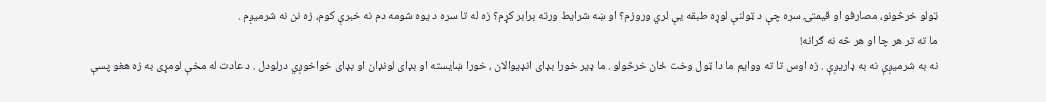ټولو خرڅونو، مصارفو او قيمتۍ سره چې د ټولنې لوړه طبقه يې لري وروزم؟ او ښه شرايط ورته برابر كړم؟ زه له تا سره د يوه شومه دم نه خبرې كوم، زه نن نه شرميږم .
ما ته تر هر چا او هر څه نه ګرانه!
نه به شرميږې نه به ډاريږې . زه اوس تا ته ووايم ما دا ټول وخت ځان خرڅولو . ما ډير خورا بډاى انډيوالان ، خورا ښايسته او بډاى لونډان او بډاى خواخوږي درلودل . د عادت له مخې لومړى به زه هغو پسې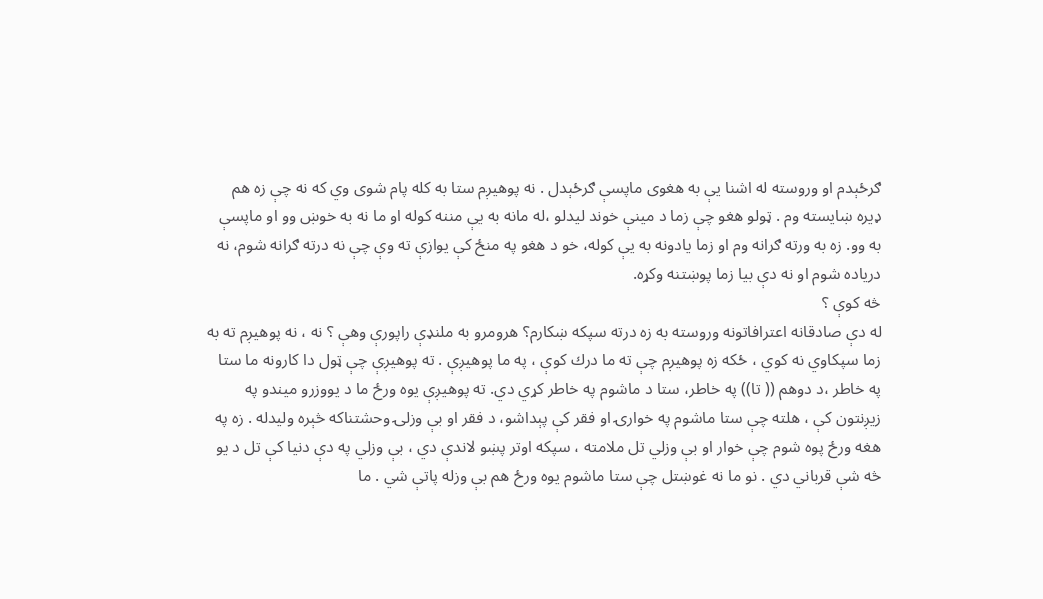ګرځېدم او وروسته له اشنا يې به هغوى ماپسې ګرځېدل . نه پوهيږم ستا به كله پام شوى وي كه نه چې زه هم ډيره ښايسته وم . ټولو هغو چې زما د مينې خوند ليدلو ،له مانه به يې مننه كوله او ما نه به خوښ وو او ماپسې به وو. زه به ورته ګرانه وم او زما يادونه به يې كوله، خو د هغو په منځ كې يوازې ته وې چې نه درته ګرانه شوم، نه درياده شوم او نه دې بيا زما پوښتنه وكړه.
څه كوې ؟
له دې صادقانه اعترافاتونه وروسته به زه درته سپكه ښكارم؟ هرومرو به ملنډې راپورې وهې ؟ نه ، نه پوهيږم ته به زما سپكاوي نه كوي ، ځكه زه پوهيږم چې ته ما درك كوې ، په ما پوهيږې . ته پوهيږې چې ټول دا كارونه ما ستا په خاطر ،د دوهم (( تا)) په خاطر، ستا د ماشوم په خاطر كړي دي. ته پوهيږې يوه ورځ ما د يووزرو ميندو په زيږنتون كې ، هلته چې ستا ماشوم په خوارۍ او فقر كې پېداشو، د فقر او بې وزلۍ وحشتناكه څېره وليدله . زه په هغه ورځ پوه شوم چې خوار او بې وزلي تل ملامته ، سپكه اوتر پښو لاندې دي ، بې وزلي په دې دنيا كې تل د يو څه شې قرباني دي . نو ما نه غوښتل چې ستا ماشوم يوه ورځ هم بې وزله پاتې شي . ما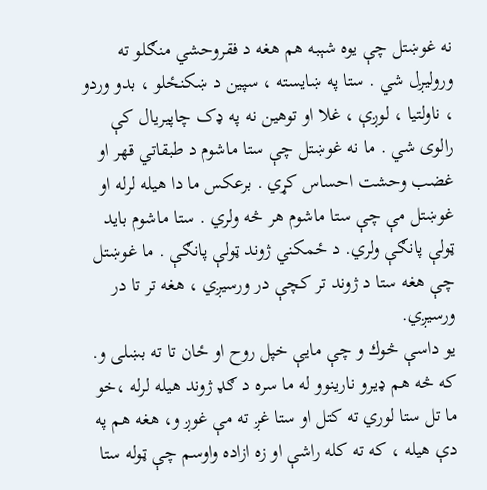نه غوښتل چې يوه شېبه هم هغه د فقروحشي منګلو ته وروليږل شي . ستا په ښايسته ، سپين د ښكنځلو ، بدو وردو ، ناولتيا ، لوږې ، غلا او توهين نه په ډک چاپيريال كې رالوى شي . ما نه غوښتل چې ستا ماشوم د طبقاتي قهر او غضب وحشت احساس كړي . برعكس ما دا هيله لرله او غوښتل مې چې ستا ماشوم هر څه ولري . ستا ماشوم بايد ټولې پانګې ولري. د ځمكني ژوند ټولې پانګې . ما غوښتل چې هغه ستا د ژوند تر کچې در ورسيږي ، هغه تر تا در ورسيږي.
يو داسې څوك و چې مايې خپل روح او ځان تا ته بښلى و. كه څه هم ډيرو نارينوو له ما سره د ګډ ژوند هيله لرله ،خو ما تل ستا لوري ته كتل او ستا غږ ته مې غوږ و، هغه هم په دې هيله ، كه ته كله راشې او زه ازاده واوسم چې ټوله ستا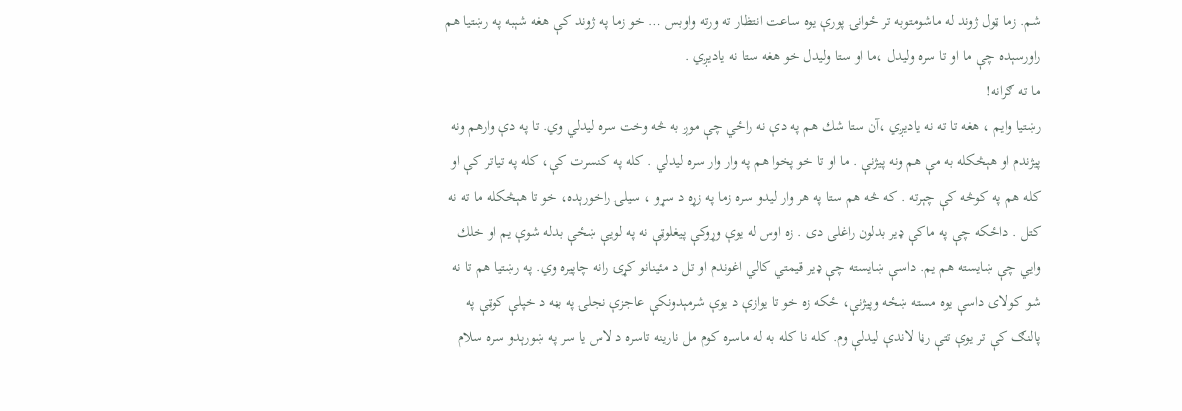شم. زما ټول ژوند له ماشومتوبه تر ځوانۍ پورې يوه ساعت انتظار ته ورته واوبس … خو زما په ژوند كې هغه شېبه په رښتيا هم راورسېده چې ما او تا سره وليدل ،ما او ستا وليدل خو هغه ستا نه ياديږي .
ما ته ګرانه!
رښتيا وايم ، هغه تا ته نه ياديږي ،آن ستا شك هم په دې نه راځي چې موږ به څه وخت سره ليدلي وي. تا په دې وارهم ونه پيژندم او هېڅكله به مې هم ونه پيژنې . ما او تا خو پخوا هم په وار وار سره ليدلي . كله په كنسرت کې، كله په تياتر کې او كله هم په كوڅه كې چېرته . كه څه هم ستا په هر وار ليدو سره زما په زړه د سړو ، سيلۍ راخورېده، خو تا هېڅكله ما ته نه كتل . داځكه چې په ماكې ډير بدلون راغلی دى . زه اوس له يوې وړوكې پيغلوټې نه په لويې ښځې بدله شوې يم او خلك وايي چې ښايسته هم يم. داسې ښايسته چې ډير قيمتي كالي اغوندم او تل د مئينانو كړۍ رانه چاپيره وي. په رښتيا هم تا نه شو كولاى داسې يوه مسته ښځه وپيژنې، ځكه زه خو تا يوازې د يوې شرمېدونكې عاجزې نجلۍ په بڼه د خپلې كوټې په پالنګ كې تر يوې تتې رڼا لاندې ليدلې وم. كله نا كله به له ماسره كوم مل نارينه تاسره د لاس يا سر په ښورېدو سره سلام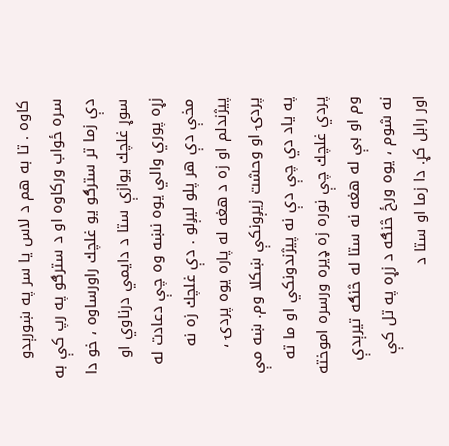كاوه . تا به هم د لاس يا سر په ښورېدو سره ځواب وركاوه او د سترګو په رپ كې به دې زما تر سترګو يو غلچك راورساوه ، خو دا سوړ غلچك يوازې ستا د دايمي درناوي او زړه پوري والي يوه نښه وه چې دعادت له مخې دې هر پلو ليږلو . دې غلچك زه نه پيژندلم او زه د هغه له پاره يوه پردۍ ، پردۍ او وحشت زيږونكې ښكلا وم. ښه مې په ياد دي چې دې نه پيژندونكي او ما ته پردي غلچك چې نوره زه ډيره ورسره اموخته وم او بې له هغه نه ستا له څنګه تيرېدې نه شوم ، يوه ورځ څنګه د زړه په تل كې اور رابل كړ. دا زما او ستا د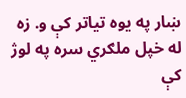ښار په يوه تياتر كې و. زه له خپل ملګري سره په لوژ كې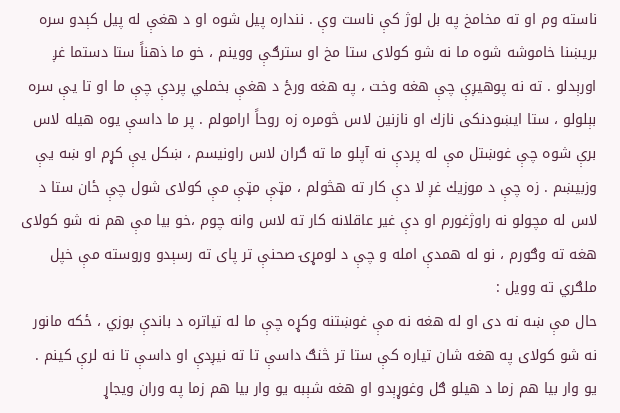ناسته وم او ته مخامخ په بل لوژ كې ناست وې . ننداره پيل شوه او د هغې له پيل كېدو سره بريښنا خاموشه شوه ما نه شو كولاى ستا مخ او سترګې ووينم ، خو ما ذهناً ستا دستما غږ اورېدلو . ته نه پوهيږې چې هغه وخت ، په هغه ورځ د هغې بخملي پردې چې ما او تا يې سره بېلولو ، ستا ايښودنكى نازك او نازنين لاس څومره زه روحاً ارامولم . پر ما داسې يوه هيله لاس برې شوه چې غوښتل مې له پردې نه آپلو ما ته ګران لاس راونيسم ، ښكل يې كړم او ښه يې وزبيښم . زه چې د موزيك غږ لا دې كار ته هڅولم ، مټې مټې مې كولاى شول چې ځان ستا د لاس له مچولو نه راوژغورم او دې غير عاقلانه كار ته لاس وانه چوم ،خو بيا مې هم نه شو کولاى هغه ته وګورم ، نو له همدې امله و چې د لومړۍ صحنې تر پاى ته رسېدو وروسته مې خپل ملګري ته وويل :
حال مې ښه نه دى او له هغه نه مې غوښتنه وكړه چې ما له تياتره د باندې بوزي ، ځكه مانور نه شو کولاى په هغه شان تياره كې ستا تر څنګ داسې تا ته نيږدې او داسې تا نه لرې كينم .
يو وار بيا هم زما د هيلو ګل وغوړېدو او هغه شېبه يو وار بيا هم زما په وران ويجاړ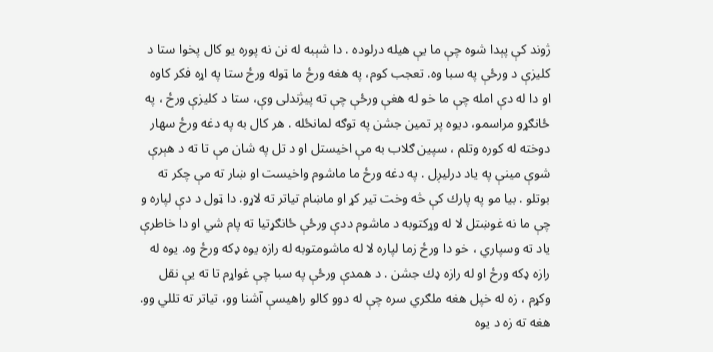ژوند كې پېدا شوه چې ما يې هيله درلوده . دا شېبه له نن نه پوره يو كال پخوا ستا د كليزې د ورځې په سبا وه. تعجب كوم، په هغه ورځ ما ټوله ورځ ستا په اړه فكر کاوه او دا له دې امله چې ما خو له هغې ورځې چې ته پيژندلى وې، ستا د كليزې ورځ ، په ځانګړو مراسمو، ديوه پر تمين جشن په توګه لمانځله . هر كال به په دغه ورځ سهار دوخته له كوره وتلم ، سپين ګلاب به مې اخيستل او د تل په شان مې تا ته د هېرې شوې مينې په ياد درليږل . په دغه ورځ ما ماشوم واخيست او ښار ته مې چكر ته بوتلو . بيا مو په پارك كې څه وخت تير كړ او ماښام تياتر ته لاړو. دا ټول د دې لپاره و چې ما نه غوښتل لا له وړکتوبه د ماشوم ددې ورځې ځانګړتيا ته پام شي او دا خاطرې ياد ته وسپاري ، خو دا ورځ زما لپاره لا له ماشومتوبه له رازه يوه ډكه ورځ وه. يوه له رازه ډكه ورځ او له رازه ډك جشن . د همدې ورځې په سبا چې غواړم تا ته يې نقل وكړم ، زه له خپل هغه ملګري سره چې له دوو كالو راهيسې آشنا وو، تياتر ته تللي وو. هغه ته زه د يوه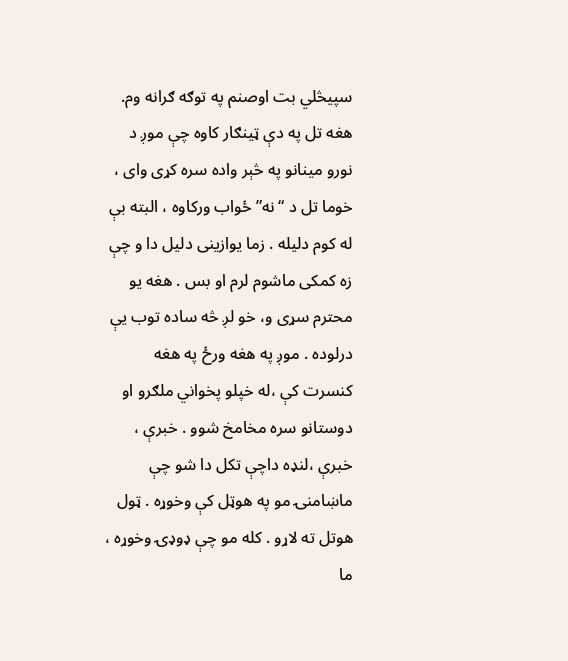سپيڅلي بت اوصنم په توګه ګرانه وم. هغه تل په دې ټينګار كاوه چې موږ د نورو مينانو په څېر واده سره كړى واى ، خوما تل د “نه” ځواب وركاوه ، البته بې له كوم دليله . زما يوازينى دليل دا و چې زه كمكى ماشوم لرم او بس . هغه يو محترم سړى و، خو لږ څه ساده توب يې درلوده . موږ په هغه ورځ په هغه كنسرت كې ،له خپلو پخواني ملګرو او دوستانو سره مخامخ شوو . خبرې ، خبرې ،لنډه داچې تکل دا شو چې ماښامنۍ مو په هوټل كې وخوړه . ټول هوتل ته لاړو . كله مو چې ډوډۍ وخوړه ، ما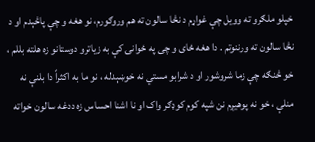خپلو ملګرو ته وويل چې غواړم د نڅا سالون ته هم وروګورم، نو هغه و چې پاڅېدم او د نڅا سالون ته ورننوتم . دا هغه ځاى و چى په ځوانۍ كې به زياترو دوستانو زه هلته بللم ، خو څنګه چې زما شروشور او د شرابو مستي نه خوښېدله ، نو ما به اكثراً دا بلنې نه منلې ، خو نه پوهيږم نن شپه كوم کوډګر واک او نا اشنا احساس زه ددغه سالون خواته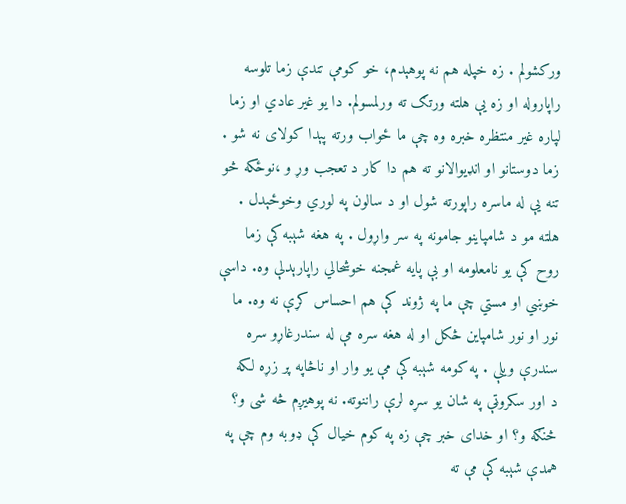وركشولم . زه خپله هم نه پوهېدم، خو كومې تندې زما تلوسه راپاروله او زه يې هلته ورتګ ته ورلمسولم. دا يو غير عادي او زما لپاره غير منتظره خبره وه چې ما ځواب ورته پېدا کولاى نه شو . زما دوستانو او انډيوالانو ته هم دا كار د تعجب وړ و ،نوځکه څو تنه يې له ماسره راپورته شول او د سالون په لوري وخوځېدل . هلته مو د شامپاينو جامونه په سر واړول . په هغه شېبه كې زما روح كې يو نامعلومه او بې پايه غمجنه خوشحالي راپارېدلې وه. داسې خوښي او مستي چې ما په ژوند كې هم احساس كړې نه وه. ما نور او نور شامپاين څكل او له هغه سره مې له سندرغاړو سره سندرې ويلې . په كومه شېبه كې مې يو وار او ناڅاپه پر زړه لكه د اور سكروټې په شان يو سړه لرې راننوته. نه پوهيږم څه شى و؟ څنګه و؟ او خداى خبر چې زه په كوم خيال كې ډوبه وم چې په همدې شېبه كې مې ته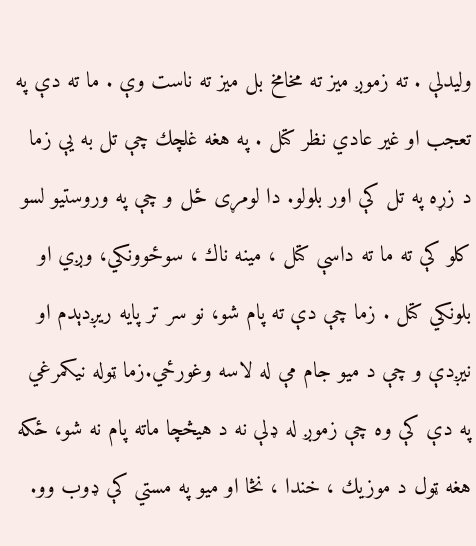وليدلې . ته زموږ ميز ته مخامخ بل ميز ته ناست وې . ما ته دې په تعجب او غير عادي نظر كتل . په هغه غلچك چې تل به يې زما د زړه په تل كې اور بلولو. دا لومړی ځل و چې په وروستيو لسو كلو کې ته ما ته داسې کتل ، مينه ناك ، سوځوونکي، وږي او بلونكي كتل . زما چې دې ته پام شو، نو سر تر پايه ريږدېدم او نيږدې و چې د ميو جام مې له لاسه وغورځي.زما ټوله نيكمرغي په دې كې وه چې زموږ له ډلې نه د هيڅچا ماته پام نه شو، ځكه هغه ټول د موزيك ، خندا ، نڅا او ميو په مستي كې ډوب وو.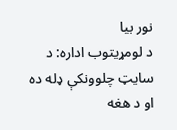نور بیا
د لومړيتوب اداره: د سایټ چلوونکې ډله ده او د هغه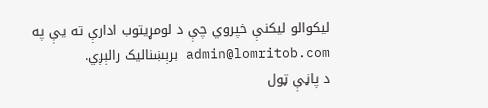لیکوالو لیکنې خپروي چې د لومړيتوب ادارې ته یې په admin@lomritob.com برېښنالیک رالېږي.
د پاڼې ټول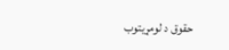حقوق د لومړيتوب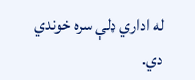له اداري ډلې سره خوندي دي.